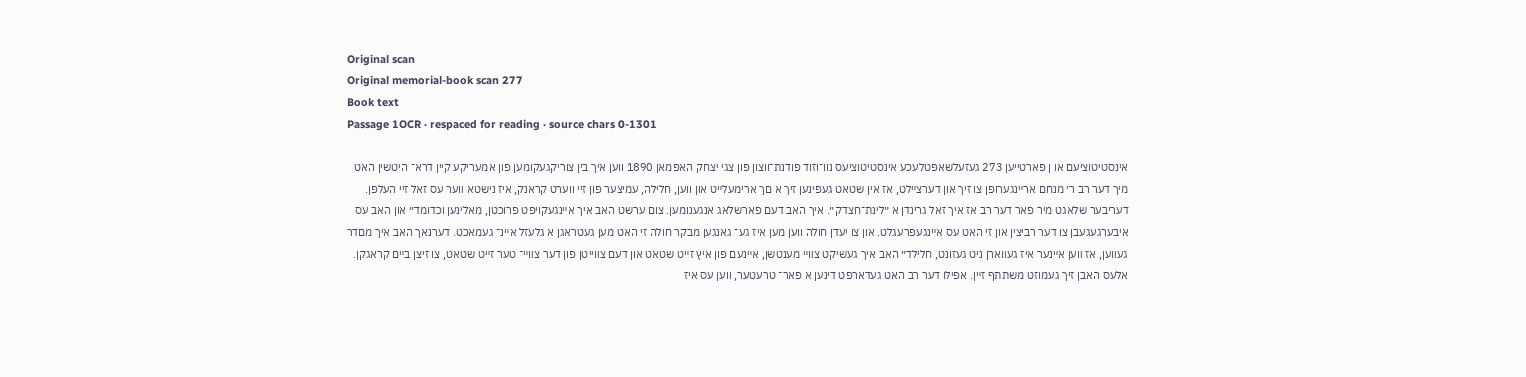Original scan
Original memorial-book scan 277
Book text
Passage 1OCR · respaced for reading · source chars 0-1301

אינסטיטוציעם או ן פארטייען 273 געזעלשאפטלעכע אינסטיטוציעס נוו־וזוד פודנת־ווצון פון צגי יצחק האפמאן 1890 ווען איך בין צוריקגעקומען פון אמעריקע קיין דרא־ היטשין האט מיך דער רב ר׳ מנחם ארײנגערופן צו זיך און דערצײלט, אז אין שטאט געפינען זיך א םך ארימעלײט און ווען, חלילה, עמיצער פון זיי ווערט קראנק, איז נישטא װער עס זאל זיי העלפן. דעריבער שלאגט מיר פאר דער רב אז איך זאל גרינדן א ״לינת־חצדק״. איך האב דעם פארשלאג אנגענומען. צום ערשט האב איך אײנגעקויפט פרוכטן, מאלינען וכדומד״ און האב עס איבערגעגעבן צו דער רביצין און זי האט עס אײנגעפרעגלט. און צו יעדן חולה ווען מען איז גע־ גאנגען מבקר חולה זי האט מען געטראגן א גלעזל אײנ־ געמאכט. דערנאך האב איך מםדר געװען, אז װען אײנער איז געװארן ניט געזונט, חלילד״ האב איך געשיקט צװײ מענטשן, אײנעם פון איץ זײט שטאט און דעם צװייטן פון דער צװײ־ טער זײט שטאט, צו זיצן בײם קראגקן. אלעס האבן זיך געמוזט משתתף זײן. אפילו דער רב האט געדארפט דינען א פאר־ טרעטער, ווען עס איז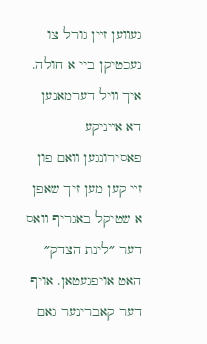געװען זײן גורל צו נעכטיקן ביי א חולה. איך װיל דערמאנען דא אײניקע פאסירונגען װאם פון זײ קען מען זיך שאפן א שטיקל באגריף װאס דער ״לינת הצדק״ האט אויפגעטאן. אויף דער קאברינער גאם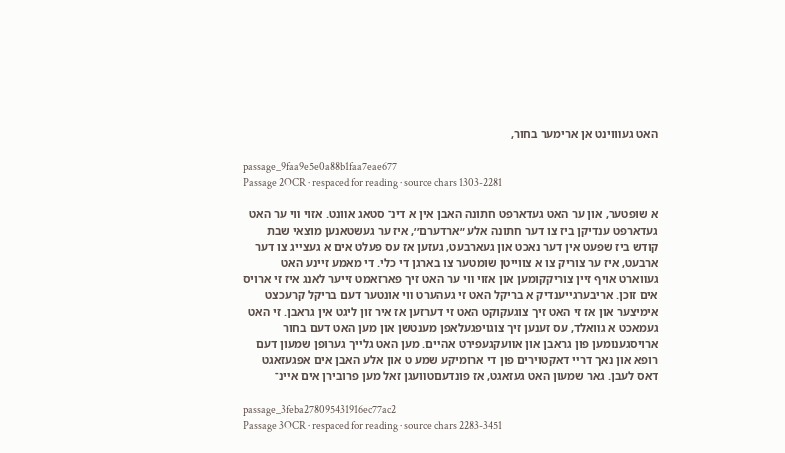האט געװוינט אן ארימער בחור,

passage_9faa9e5e0a88b1faa7eae677
Passage 2OCR · respaced for reading · source chars 1303-2281

א שופטער, און ער האט געדארפט חתונה האבן אין א דינ־ סטאג אװנט. אזוי װי ער האט געדארפט ענדיקן ביז צו דער חתונה אלע ״ארדערם׳׳, איז ער געשטאנען מוצאי שבת קודש ביז שפעט אין דער נאכט און געארבעט, געזען אז עס פעלט אים א געצײג צו דער ארבעט, איז ער צוריק צו א צווייטן שומטער צו בארגן די כלי. די מאמע זיינע האט געװארט אויף זיין צוריקקומען און אזוי װי ער האט זיך פארזאמט זייער לאנג איז זי ארויס אים זוכן. אריבערגײענדיק א בריקל האט זי געהערט װי אונטער דעם בריקל קרעכצט אימיצער און אז זי האט זיך צוגעקוקט האט זי דערזען אז איר זון ליגט אין גראבן. זי האט געמאכט א גװאלד, עס זענען זיך צוגויפגעלאפן מענטשן און מען האט דעם בחור ארויסגענומען פון גראבן און אװעקגעפירט אהײם. מען האט גלײך גערופן שמעון דעם רופא און נאך דרײ דאקטוירים פון די ארומיקע שמע ט און אלע האבן אים אפגעזאגט דאס לעבן. גאר שמעון האט געזאגט, אז פונדעםטװעגן זאל מען פרובירן אים אײנ־

passage_3feba278095431916ec77ac2
Passage 3OCR · respaced for reading · source chars 2283-3451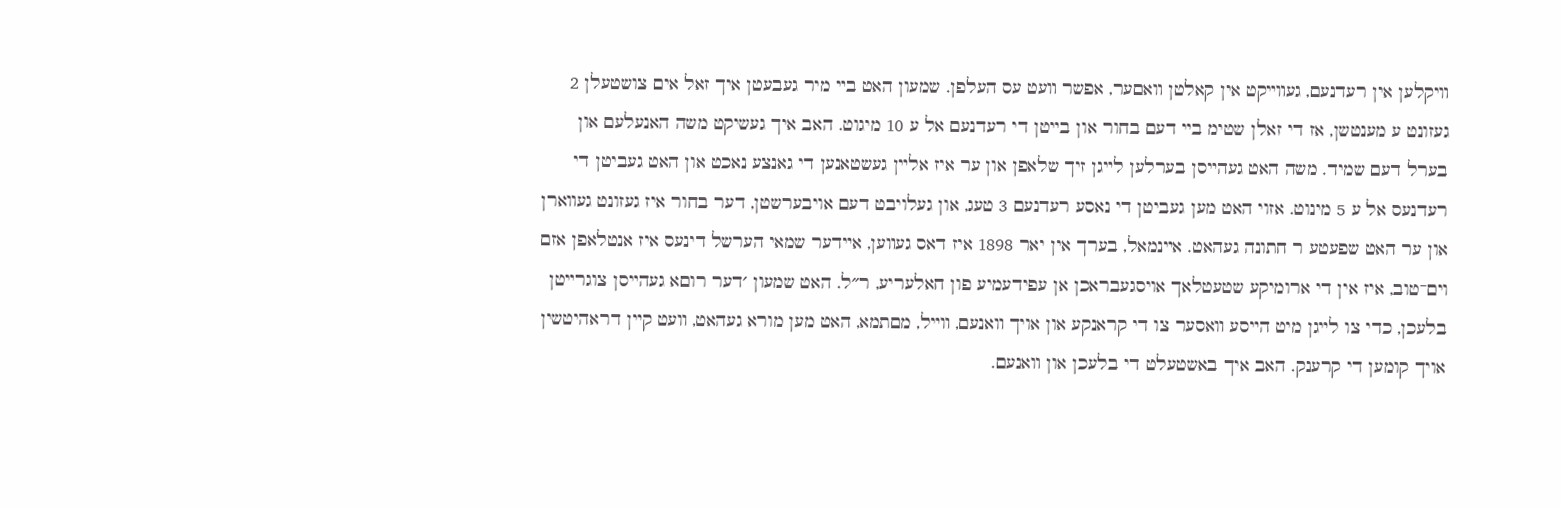װיקלען אין רעדנעם, געװײקט אין קאלטן װאםער, אפשר װעט עס העלפן. שמעון האט בײ מיר געבעטן איך זאל אים צושטעלן 2 געזונט ע מענטשן, אז די זאלן שטימ בײ דעם בחור און בײטן די רעדנעם אל ע 10 מיגוט. האב איך געשיקט משה האנעלעם און בערל דעם שמיד. משה האט געהײסן בערלען לײגן זיך שלאפן און ער איז אלײן געשטאנען די גאנצע נאכט און האט געביטן די רעדנעס אל ע 5 מינוט. אזוי האט מען געביטן די נאסע רעדנעם 3 טעג, און געלויבט דעם אויבערשטן, דער בחור איז געזונט געװארן און ער האט שפעטע ר חתונה געהאט. אײנמאל, בערך אין יאר 1898 איז דאס געװען, אײדער שמאי הערשל דינעס איז אנטלאפן אזם ױם־טוב, איז אין די ארומיקע שטעטלאך אויסגעבראכן אן עפידעמיע פון חאלעריע, ר״ל. האט שמעון ׳דער רוםא געהײסן צוגרײטן בלעכן, כדי צו לײגן מיט הײסע װאסער צו די קראנקע און אויך װאנעם, װײל, מםתמא, האט מען מורא געהאט, װעט קײן דראהיטשין אויך קומען די קרענק. האב איך באשטעלט די בלעכן און װאנעם.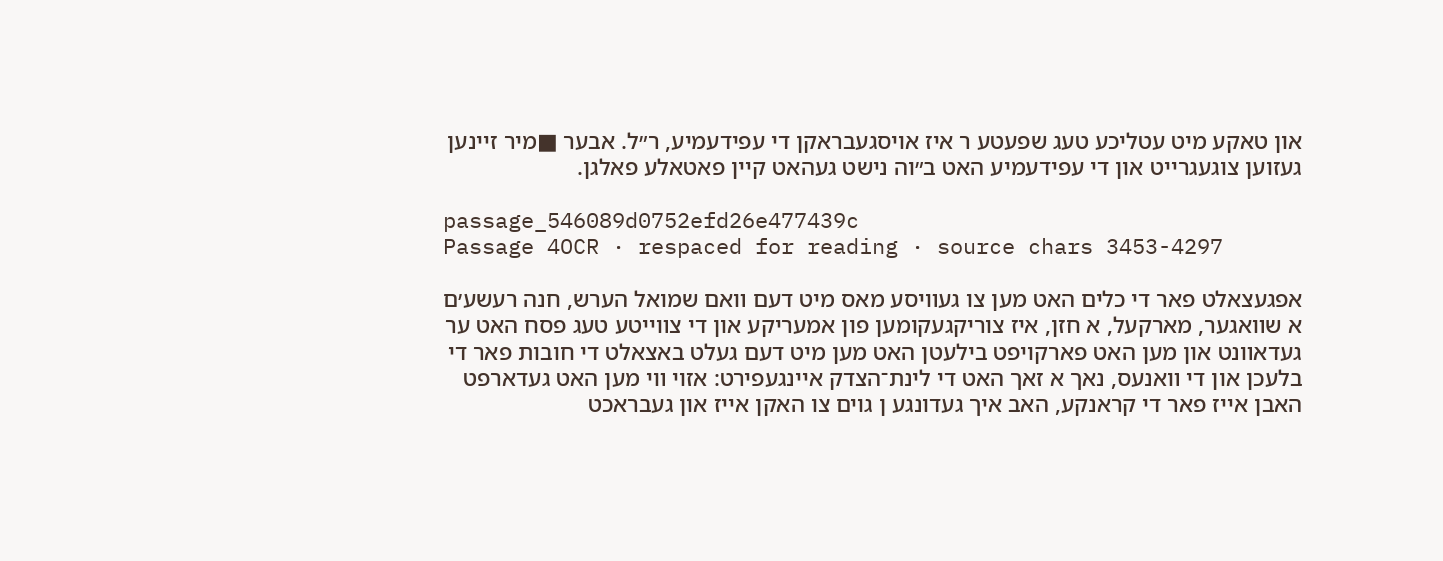און טאקע מיט עטליכע טעג שפעטע ר איז אויסגעבראקן די עפידעמיע, ר״ל. אבער ■מיר זײנען געזוען צוגעגרײט און די עפידעמיע האט ב״וה נישט געהאט קײן פאטאלע פאלגן.

passage_546089d0752efd26e477439c
Passage 4OCR · respaced for reading · source chars 3453-4297

אפגעצאלט פאר די כלים האט מען צו געװיסע מאס מיט דעם װאם שמואל הערש, חנה רעשע׳ם א שװאגער, מארקעל, א חזן, איז צוריקגעקומען פון אמעריקע און די צװײטע טעג פסח האט ער געדאװנט און מען האט פארקויפט בילעטן האט מען מיט דעם געלט באצאלט די חובות פאר די בלעכן און די װאנעס, נאך א זאך האט די לינת־הצדק אײנגעפירט: אזוי װי מען האט געדארפט האבן אײז פאר די קראנקע, האב איך געדונגע ן גוים צו האקן אײז און געבראכט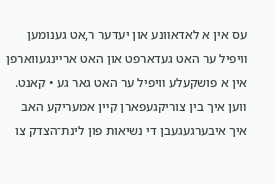עס אין א לאדאװנע און יעדער ר,אט גענומען װיפיל ער האט געדארפט און האט ארײנגעװארפן אין א פושקעלע װיפיל ער האט גאר גע • קאנט. װען איך בין צוריקגעפארן קײן אמעריקע האב איך איבערגעגעבן די נשיאות פון לינת־הצדק צו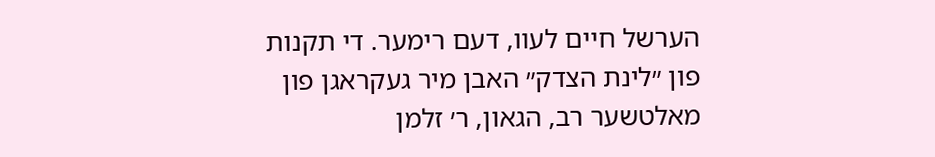הערשל חײם לעװ, דעם רימער. די תקנות פון ״לינת הצדק״ האבן מיר געקראגן פון מאלטשער רב, הגאון, ר׳ זלמן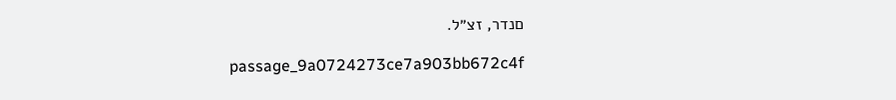םנדר, זצ״ל.

passage_9a0724273ce7a903bb672c4f